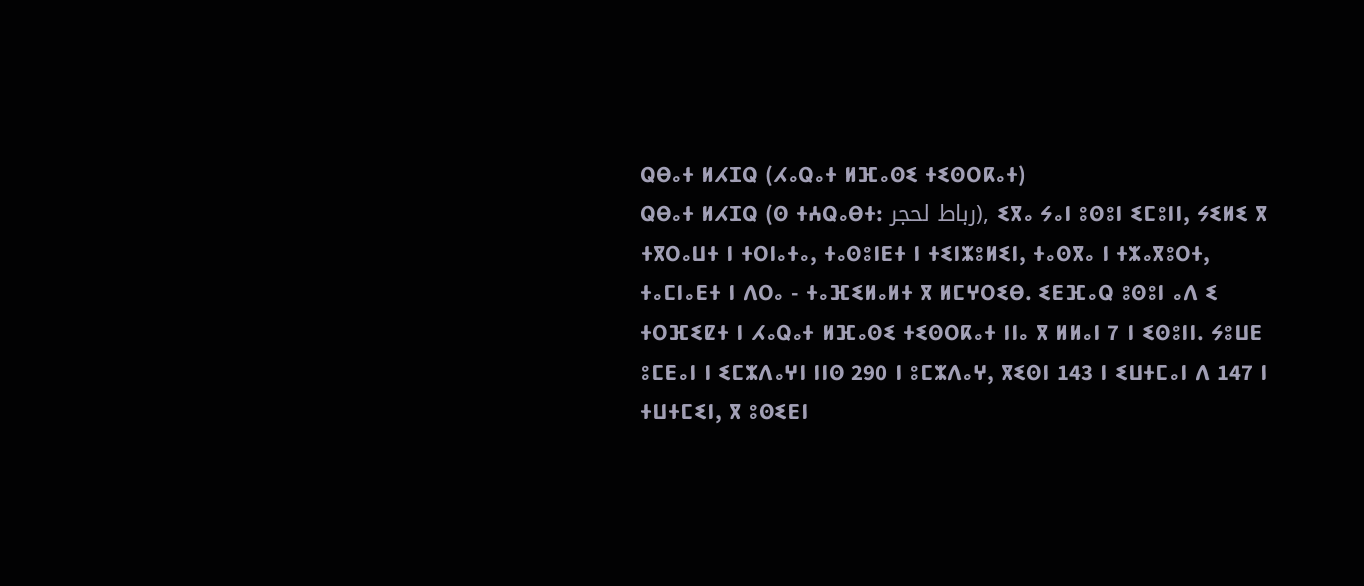ⵕⴱⴰⵜ ⵍⵃⵊⵕ (ⵃⴰⵕⴰⵜ ⵍⴼⴰⵙⵉ ⵜⵉⵙⵔⴽⴰⵜ)
ⵕⴱⴰⵜ ⵍⵃⵊⵕ (ⵙ ⵜⵄⵕⴰⴱⵜ: رباط لحجر), ⵉⴳⴰ ⵢⴰⵏ ⵓⵙⵓⵏ ⵉⵎⵓⵏⵏ, ⵢⵉⵍⵉ ⴳ ⵜⴳⵔⴰⵡⵜ ⵏ ⵜⵔⵏⴰⵜⴰ, ⵜⴰⵙⵓⵏⴹⵜ ⵏ ⵜⵉⵏⵣⵓⵍⵉⵏ, ⵜⴰⵙⴳⴰ ⵏ ⵜⵣⴰⴳⵓⵔⵜ, ⵜⴰⵎⵏⴰⴹⵜ ⵏ ⴷⵔⴰ - ⵜⴰⴼⵉⵍⴰⵍⵜ ⴳ ⵍⵎⵖⵔⵉⴱ. ⵉⴹⴼⴰⵕ ⵓⵙⵓⵏ ⴰⴷ ⵉ ⵜⵔⴼⵉⵇⵜ ⵏ ⵃⴰⵕⴰⵜ ⵍⴼⴰⵙⵉ ⵜⵉⵙⵔⴽⴰⵜ ⵏⵏⴰ ⴳ ⵍⵍⴰⵏ 7 ⵏ ⵉⵙⵓⵏⵏ. ⵢⵓⵡⴹ ⵓⵎⴹⴰⵏ ⵏ ⵉⵎⵣⴷⴰⵖⵏ ⵏⵏⵙ 290 ⵏ ⵓⵎⵣⴷⴰⵖ, ⴳⵉⵙⵏ 143 ⵏ ⵉⵡⵜⵎⴰⵏ ⴷ 147 ⵏ ⵜⵡⵜⵎⵉⵏ, ⴳ ⵓⵙⵉⴹⵏ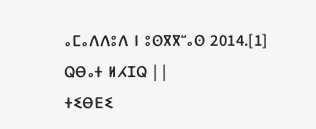ⴰⵎⴰⴷⴷⵓⴷ ⵏ ⵓⵙⴳⴳⵯⴰⵙ 2014.[1]
ⵕⴱⴰⵜ ⵍⵃⵊⵕ | |
ⵜⵉⴱⴹⵉ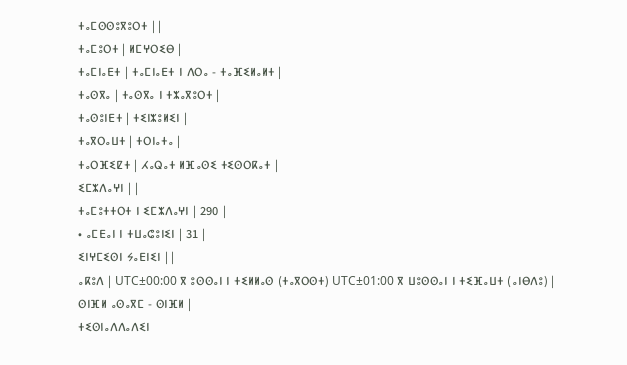ⵜⴰⵎⵙⵙⵓⴳⵓⵔⵜ | |
ⵜⴰⵎⵓⵔⵜ | ⵍⵎⵖⵔⵉⴱ |
ⵜⴰⵎⵏⴰⴹⵜ | ⵜⴰⵎⵏⴰⴹⵜ ⵏ ⴷⵔⴰ - ⵜⴰⴼⵉⵍⴰⵍⵜ |
ⵜⴰⵙⴳⴰ | ⵜⴰⵙⴳⴰ ⵏ ⵜⵣⴰⴳⵓⵔⵜ |
ⵜⴰⵙⵓⵏⴹⵜ | ⵜⵉⵏⵣⵓⵍⵉⵏ |
ⵜⴰⴳⵔⴰⵡⵜ | ⵜⵔⵏⴰⵜⴰ |
ⵜⴰⵔⴼⵉⵇⵜ | ⵃⴰⵕⴰⵜ ⵍⴼⴰⵙⵉ ⵜⵉⵙⵔⴽⴰⵜ |
ⵉⵎⵣⴷⴰⵖⵏ | |
ⵜⴰⵎⵓⵜⵜⵔⵜ ⵏ ⵉⵎⵣⴷⴰⵖⵏ | 290 |
• ⴰⵎⴹⴰⵏ ⵏ ⵜⵡⴰⵛⵓⵏⵉⵏ | 31 |
ⵉⵏⵖⵎⵉⵙⵏ ⵢⴰⴹⵏⵉⵏ | |
ⴰⴽⵓⴷ | UTC±00:00 ⴳ ⵓⵙⵙⴰⵏ ⵏ ⵜⵉⵍⵍⴰⵙ (ⵜⴰⴳⵔⵙⵜ) UTC±01:00 ⴳ ⵡⵓⵙⵙⴰⵏ ⵏ ⵜⵉⴼⴰⵡⵜ (ⴰⵏⴱⴷⵓ) |
ⵙⵏⴼⵍ ⴰⵙⴰⴳⵎ - ⵙⵏⴼⵍ |
ⵜⵉⵙⵏⴰⴷⴷⴰⴷⵉⵏ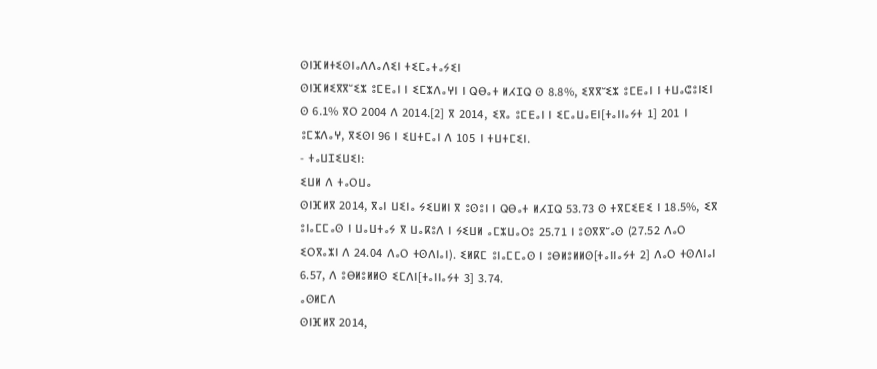ⵙⵏⴼⵍⵜⵉⵙⵏⴰⴷⴷⴰⴷⵉⵏ ⵜⵉⵎⴰⵜⴰⵢⵉⵏ
ⵙⵏⴼⵍⵉⴳⴳⵯⵉⵣ ⵓⵎⴹⴰⵏ ⵏ ⵉⵎⵣⴷⴰⵖⵏ ⵏ ⵕⴱⴰⵜ ⵍⵃⵊⵕ ⵙ 8.8%, ⵉⴳⴳⵯⵉⵣ ⵓⵎⴹⴰⵏ ⵏ ⵜⵡⴰⵛⵓⵏⵉⵏ ⵙ 6.1% ⴳⵔ 2004 ⴷ 2014.[2] ⴳ 2014, ⵉⴳⴰ ⵓⵎⴹⴰⵏ ⵏ ⵉⵎⴰⵡⴰⴹⵏ[ⵜⴰⵏⵏⴰⵢⵜ 1] 201 ⵏ ⵓⵎⵣⴷⴰⵖ, ⴳⵉⵙⵏ 96 ⵏ ⵉⵡⵜⵎⴰⵏ ⴷ 105 ⵏ ⵜⵡⵜⵎⵉⵏ.
- ⵜⴰⵡⵊⵉⵡⵉⵏ:
ⵉⵡⵍ ⴷ ⵜⴰⵔⵡⴰ
ⵙⵏⴼⵍⴳ 2014, ⴳⴰⵏ ⵡⵉⵏⴰ ⵢⵉⵡⵍⵏ ⴳ ⵓⵙⵓⵏ ⵏ ⵕⴱⴰⵜ ⵍⵃⵊⵕ 53.73 ⵙ ⵜⴳⵎⵉⴹⵉ ⵏ 18.5%, ⵉⴳ ⵓⵏⴰⵎⵎⴰⵙ ⵏ ⵡⴰⵡⵜⴰⵢ ⴳ ⵡⴰⴽⵓⴷ ⵏ ⵢⵉⵡⵍ ⴰⵎⵣⵡⴰⵔⵓ 25.71 ⵏ ⵓⵙⴳⴳⵯⴰⵙ (27.52 ⴷⴰⵔ ⵉⵔⴳⴰⵣⵏ ⴷ 24.04 ⴷⴰⵔ ⵜⵙⴷⵏⴰⵏ). ⵉⵍⴽⵎ ⵓⵏⴰⵎⵎⴰⵙ ⵏ ⵓⴱⵍⵓⵍⵍⵙ[ⵜⴰⵏⵏⴰⵢⵜ 2] ⴷⴰⵔ ⵜⵙⴷⵏⴰⵏ 6.57, ⴷ ⵓⴱⵍⵓⵍⵍⵙ ⵉⵎⴷⵏ[ⵜⴰⵏⵏⴰⵢⵜ 3] 3.74.
ⴰⵙⵍⵎⴷ
ⵙⵏⴼⵍⴳ 2014,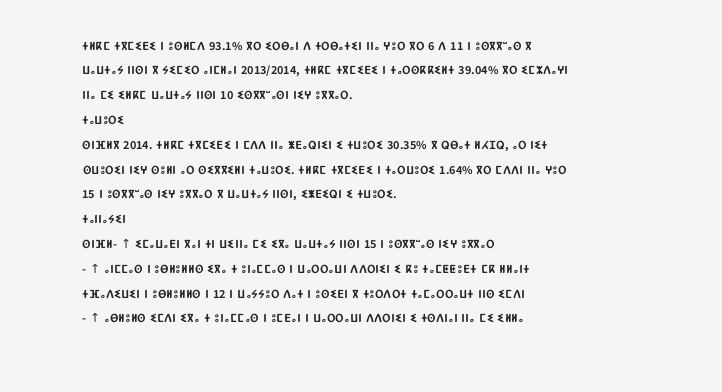ⵜⵍⴽⵎ ⵜⴳⵎⵉⴹⵉ ⵏ ⵓⵙⵍⵎⴷ 93.1% ⴳⵔ ⵉⵔⴱⴰⵏ ⴷ ⵜⵔⴱⴰⵜⵉⵏ ⵏⵏⴰ ⵖⵓⵔ ⴳⵔ 6 ⴷ 11 ⵏ ⵓⵙⴳⴳⵯⴰⵙ ⴳ ⵡⴰⵡⵜⴰⵢ ⵏⵏⵙⵏ ⴳ ⵢⵉⵎⵉⵔ ⴰⵏⵎⵍⴰⵏ 2013/2014, ⵜⵍⴽⵎ ⵜⴳⵎⵉⴹⵉ ⵏ ⵜⴰⵔⵙⴽⴽⵉⵍⵜ 39.04% ⴳⵔ ⵉⵎⵣⴷⴰⵖⵏ ⵏⵏⴰ ⵎⵉ ⵉⵍⴽⵎ ⵡⴰⵡⵜⴰⵢ ⵏⵏⵙⵏ 10 ⵉⵙⴳⴳⵯⴰⵙⵏ ⵏⵉⵖ ⵓⴳⴳⴰⵔ.
ⵜⴰⵡⵓⵔⵉ
ⵙⵏⴼⵍⴳ 2014. ⵜⵍⴽⵎ ⵜⴳⵎⵉⴹⵉ ⵏ ⵎⴷⴷ ⵏⵏⴰ ⵥⴹⴰⵕⵏⵉⵏ ⵉ ⵜⵡⵓⵔⵉ 30.35% ⴳ ⵕⴱⴰⵜ ⵍⵃⵊⵕ, ⴰⵔ ⵏⵉⵜ ⵙⵡⵓⵔⵉⵏ ⵏⵉⵖ ⵙⵓⵍⵏ ⴰⵔ ⵙⵉⴳⴳⵉⵍⵏ ⵜⴰⵡⵓⵔⵉ. ⵜⵍⴽⵎ ⵜⴳⵎⵉⴹⵉ ⵏ ⵜⴰⵔⵡⵓⵔⵉ 1.64% ⴳⵔ ⵎⴷⴷⵏ ⵏⵏⴰ ⵖⵓⵔ 15 ⵏ ⵓⵙⴳⴳⵯⴰⵙ ⵏⵉⵖ ⵓⴳⴳⴰⵔ ⴳ ⵡⴰⵡⵜⴰⵢ ⵏⵏⵙⵏ, ⵉⵥⴹⵉⵕⵏ ⵉ ⵜⵡⵓⵔⵉ.
ⵜⴰⵏⵏⴰⵢⵉⵏ
ⵙⵏⴼⵍ- ↑ ⵉⵎⴰⵡⴰⴹⵏ ⴳⴰⵏ ⵜⵏ ⵡⵉⵏⵏⴰ ⵎⵉ ⵉⴳⴰ ⵡⴰⵡⵜⴰⵢ ⵏⵏⵙⵏ 15 ⵏ ⵓⵙⴳⴳⵯⴰⵙ ⵏⵉⵖ ⵓⴳⴳⴰⵔ
- ↑ ⴰⵏⵎⵎⴰⵙ ⵏ ⵓⴱⵍⵓⵍⵍⵙ ⵉⴳⴰ ⵜ ⵓⵏⴰⵎⵎⴰⵙ ⵏ ⵡⴰⵔⵔⴰⵡⵏ ⴷⴷⵔⵏⵉⵏ ⵉ ⴽⵓ ⵜⴰⵎⵟⵟⵓⴹⵜ ⵎⴽ ⵍⵍⴰⵏⵜ ⵜⴼⴰⴷⵉⵡⵉⵏ ⵏ ⵓⴱⵍⵓⵍⵍⵙ ⵏ 12 ⵏ ⵡⴰⵢⵢⵓⵔ ⴷⴰⵜ ⵏ ⵓⵙⵉⴹⵏ ⴳ ⵜⵓⵔⴷⵔⵜ ⵜⴰⵎⴰⵔⵔⴰⵡⵜ ⵏⵏⵙ ⵉⵎⴷⵏ
- ↑ ⴰⴱⵍⵓⵍⵙ ⵉⵎⴷⵏ ⵉⴳⴰ ⵜ ⵓⵏⴰⵎⵎⴰⵙ ⵏ ⵓⵎⴹⴰⵏ ⵏ ⵡⴰⵔⵔⴰⵡⵏ ⴷⴷⵔⵏⵉⵏ ⵉ ⵜⵙⴷⵏⴰⵏ ⵏⵏⴰ ⵎⵉ ⵉⵍⵍⴰ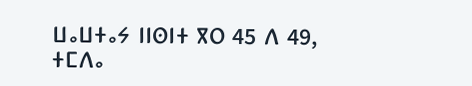ⵡⴰⵡⵜⴰⵢ ⵏⵏⵙⵏⵜ ⴳⵔ 45 ⴷ 49, ⵜⵎⴷⴰ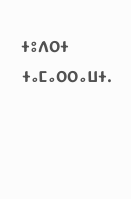ⵜⵓⴷⵔⵜ ⵜⴰⵎⴰⵔⵔⴰⵡⵜ.